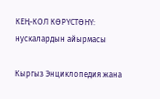КЕҢ-КОЛ КӨРҮСТӨНҮ: нускалардын айырмасы

Кыргыз Энциклопедия жана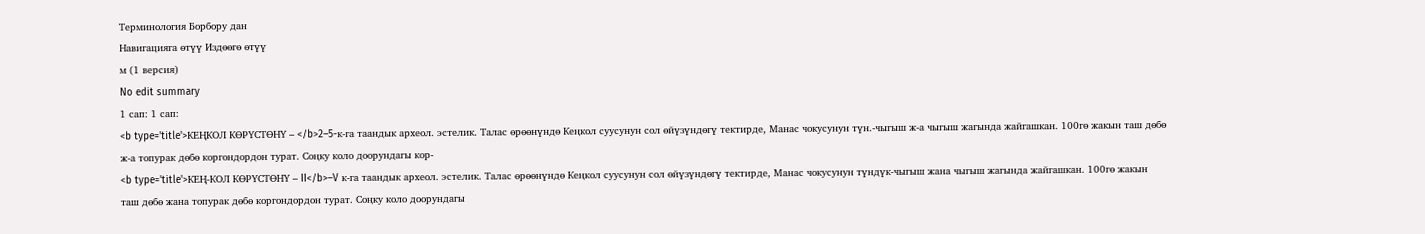Терминология Борбору дан
Навигацияга өтүү Издөөгө өтүү
м (1 версия)
No edit summary
1 сап: 1 сап:
<b type='title'>КЕҢКОЛ КӨРҮСТӨНҮ – </b>2–5-к-га таандык археол. эстелик. Талас өрөөнүндө Кеңкол суусунун сол өйүзүндөгү тектирде, Манас чокусунун түн.-чыгыш ж-а чыгыш жагында жайгашкан. 100гө жакын таш дөбө ж-а топурак дөбө коргондордон турат. Соңку коло доорундагы кор-
<b type='title'>КЕҢ-КОЛ КӨРҮСТӨНҮ – II</b>–V к-га таандык археол. эстелик. Талас өрөөнүндө Кеңкол суусунун сол өйүзүндөгү тектирде, Манас чокусунун түндүк-чыгыш жана чыгыш жагында жайгашкан. 100гө жакын таш дөбө жана топурак дөбө коргондордон турат. Соңку коло доорундагы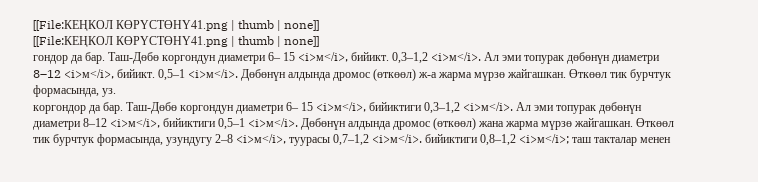[[File:КЕҢКОЛ КӨРҮСТӨНҮ41.png | thumb | none]]
[[File:КЕҢКОЛ КӨРҮСТӨНҮ41.png | thumb | none]]
гондор да бар. Таш-Дөбө коргондун диаметри 6– 15 <i>м</i>, бийикт. 0,3–1,2 <i>м</i>. Ал эми топурак дөбөнүн диаметри 8–12 <i>м</i>, бийикт. 0,5–1 <i>м</i>. Дөбөнүн алдында дромос (өткөөл) ж-а жарма мүрзө жайгашкан. Өткөөл тик бурчтук формасында, уз.
коргондор да бар. Таш-Дөбө коргондун диаметри 6– 15 <i>м</i>, бийиктиги 0,3–1,2 <i>м</i>. Ал эми топурак дөбөнүн диаметри 8–12 <i>м</i>, бийиктиги 0,5–1 <i>м</i>. Дөбөнүн алдында дромос (өткөөл) жана жарма мүрзө жайгашкан. Өткөөл тик бурчтук формасында, узундугу 2–8 <i>м</i>, туурасы 0,7–1,2 <i>м</i>. бийиктиги 0,8–1,2 <i>м</i>; таш такталар менен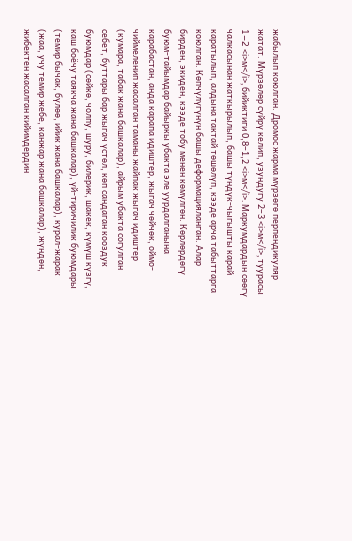жабылып коюлган. Дромос жарма мүрзөгө перпендикуляр жатат. Мүрзөлөр сүйрү келип, узундугу 2–3 <i>м</i>, туурасы 1–2 <i>м</i>, бийиктиги 0,8–1,2 <i>м</i>. Маркумдардын сөөгү чалкасынан жаткырылып, башы түндүк-чыгышты карай каратылып, алдына тактай төшөлүп, кээде арча табыттарга коюлган. Көпчүлүгүнүн башы деформацияланган. Алар бирден, экиден, кээде тобу менен көмүлгөн. Көрлөрдөгү буюм-тайымдар байыркы убакта эле уурдалганына карабастан, анда карапа идиштер, жыгач чөйчөк, оймо-чиймеленип жасалган таманы жайпак жыгач идиштер (кумара, табак жана башкалар), айрым убакта согулган себет, буттары бар жыгач үстөл, көп сандаган кооздук буюмдар (сөйкө, чолпу, шуру, билерик, шакек, күмүш күзгү, каш боёчу таякча жана башкалар), үй-тиричилик буюмдары (темир бычак, бүлөө, ийик жана башкалар), курал-жарак (жаа, учу темир жебе, канжар жана башкалар), жүндөн, жибектен жасалган кийимдердин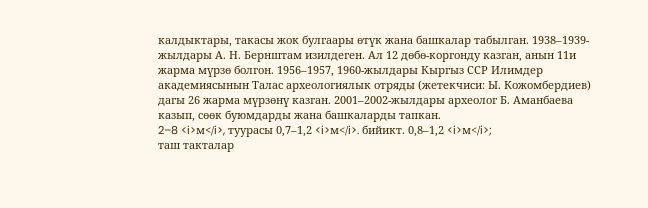калдыктары, такасы жок булгаары өтүк жана башкалар табылган. 1938–1939-жылдары А. Н. Бернштам изилдеген. Ал 12 дөбө-коргонду казган, анын 11и жарма мүрзө болгон. 1956–1957, 1960-жылдары Кыргыз ССР Илимдер академиясынын Талас археологиялык отряды (жетекчиси: Ы. Кожомбердиев) дагы 26 жарма мүрзөнү казган. 2001–2002-жылдары археолог Б. Аманбаева казып, сөөк буюмдарды жана башкаларды тапкан.
2–8 <i>м</i>, туурасы 0,7–1,2 <i>м</i>. бийикт. 0,8–1,2 <i>м</i>;
таш такталар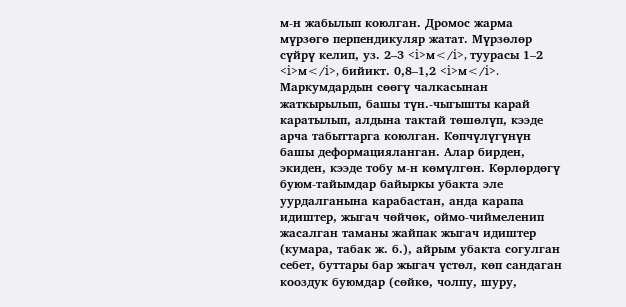м-н жабылып коюлган. Дромос жарма мүрзөгө перпендикуляр жатат. Мүрзөлөр
сүйрү келип, уз. 2–3 <i>м</i>, туурасы 1–2 <i>м</i>, бийикт. 0,8–1,2 <i>м</i>. Маркумдардын сөөгү чалкасынан жаткырылып, башы түн.-чыгышты карай каратылып, алдына тактай төшөлүп, кээде арча табыттарга коюлган. Көпчүлүгүнүн башы деформацияланган. Алар бирден, экиден, кээде тобу м-н көмүлгөн. Көрлөрдөгү буюм-тайымдар байыркы убакта эле уурдалганына карабастан, анда карапа идиштер, жыгач чөйчөк, оймо-чиймеленип жасалган таманы жайпак жыгач идиштер (кумара, табак ж. б.), айрым убакта согулган себет, буттары бар жыгач үстөл, көп сандаган кооздук буюмдар (сөйкө, чолпу, шуру,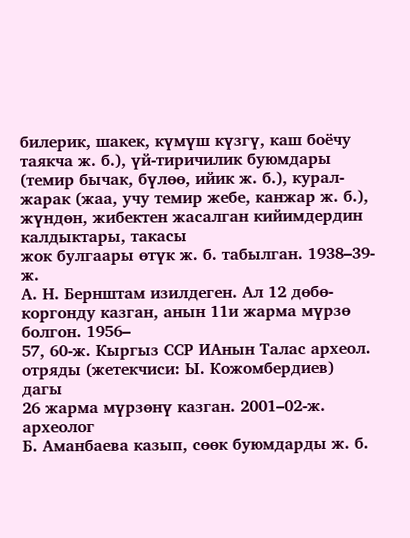билерик, шакек, күмүш күзгү, каш боёчу таякча ж. б.), үй-тиричилик буюмдары (темир бычак, бүлөө, ийик ж. б.), курал-жарак (жаа, учу темир жебе, канжар ж. б.), жүндөн, жибектен жасалган кийимдердин калдыктары, такасы
жок булгаары өтүк ж. б. табылган. 1938–39-ж.
А. Н. Бернштам изилдеген. Ал 12 дөбө-коргонду казган, анын 11и жарма мүрзө болгон. 1956–
57, 60-ж. Кыргыз ССР ИАнын Талас археол. отряды (жетекчиси: Ы. Кожомбердиев) дагы
26 жарма мүрзөнү казган. 2001–02-ж. археолог
Б. Аманбаева казып, сөөк буюмдарды ж. б.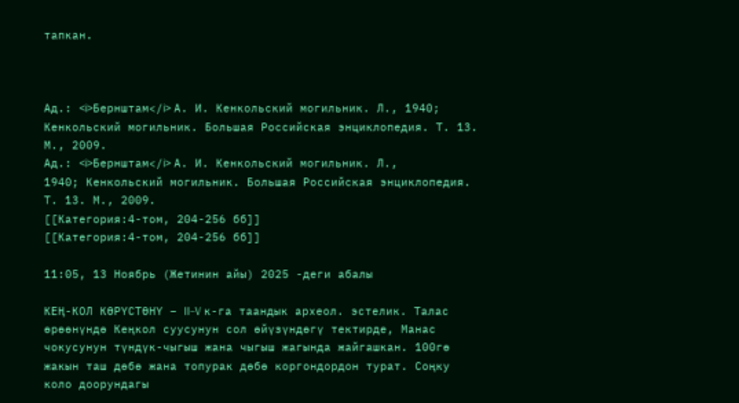тапкан.



Ад.: <i>Бернштам</i> А. И. Кенкольский могильник. Л., 1940; Кенкольский могильник. Большая Российская энциклопедия. Т. 13. М., 2009.
Ад.: <i>Бернштам</i> А. И. Кенкольский могильник. Л.,
1940; Кенкольский могильник. Большая Российская энциклопедия. Т. 13. М., 2009.
[[Категория:4-том, 204-256 бб]]
[[Категория:4-том, 204-256 бб]]

11:05, 13 Ноябрь (Жетинин айы) 2025 -деги абалы

КЕҢ-КОЛ КӨРҮСТӨНҮ – II–V к-га таандык археол. эстелик. Талас өрөөнүндө Кеңкол суусунун сол өйүзүндөгү тектирде, Манас чокусунун түндүк-чыгыш жана чыгыш жагында жайгашкан. 100гө жакын таш дөбө жана топурак дөбө коргондордон турат. Соңку коло доорундагы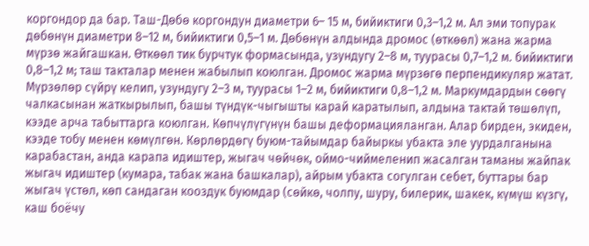коргондор да бар. Таш-Дөбө коргондун диаметри 6– 15 м, бийиктиги 0,3–1,2 м. Ал эми топурак дөбөнүн диаметри 8–12 м, бийиктиги 0,5–1 м. Дөбөнүн алдында дромос (өткөөл) жана жарма мүрзө жайгашкан. Өткөөл тик бурчтук формасында, узундугу 2–8 м, туурасы 0,7–1,2 м. бийиктиги 0,8–1,2 м; таш такталар менен жабылып коюлган. Дромос жарма мүрзөгө перпендикуляр жатат. Мүрзөлөр сүйрү келип, узундугу 2–3 м, туурасы 1–2 м, бийиктиги 0,8–1,2 м. Маркумдардын сөөгү чалкасынан жаткырылып, башы түндүк-чыгышты карай каратылып, алдына тактай төшөлүп, кээде арча табыттарга коюлган. Көпчүлүгүнүн башы деформацияланган. Алар бирден, экиден, кээде тобу менен көмүлгөн. Көрлөрдөгү буюм-тайымдар байыркы убакта эле уурдалганына карабастан, анда карапа идиштер, жыгач чөйчөк, оймо-чиймеленип жасалган таманы жайпак жыгач идиштер (кумара, табак жана башкалар), айрым убакта согулган себет, буттары бар жыгач үстөл, көп сандаган кооздук буюмдар (сөйкө, чолпу, шуру, билерик, шакек, күмүш күзгү, каш боёчу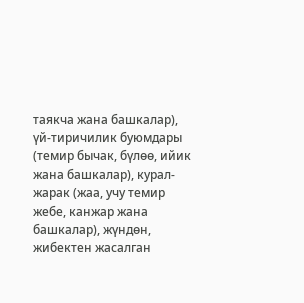таякча жана башкалар), үй-тиричилик буюмдары (темир бычак, бүлөө, ийик жана башкалар), курал-жарак (жаа, учу темир жебе, канжар жана башкалар), жүндөн, жибектен жасалган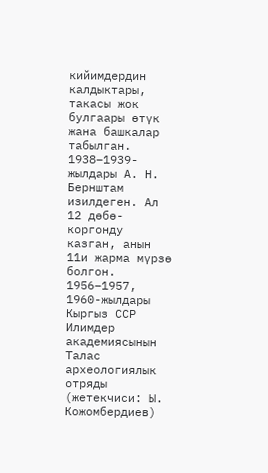кийимдердин калдыктары, такасы жок булгаары өтүк жана башкалар табылган. 1938–1939-жылдары А. Н. Бернштам изилдеген. Ал 12 дөбө-коргонду казган, анын 11и жарма мүрзө болгон. 1956–1957, 1960-жылдары Кыргыз ССР Илимдер академиясынын Талас археологиялык отряды (жетекчиси: Ы. Кожомбердиев)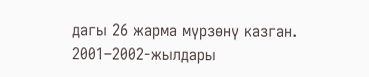дагы 26 жарма мүрзөнү казган. 2001–2002-жылдары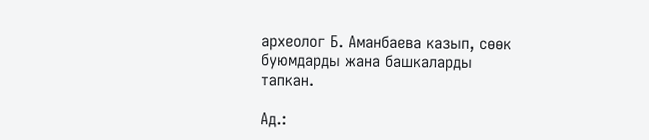археолог Б. Аманбаева казып, сөөк буюмдарды жана башкаларды тапкан.

Ад.: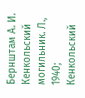Бернштам А. И. Кенкольский могильник. Л., 1940; Кенкольский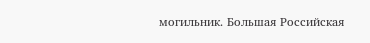могильник. Большая Российская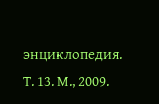энциклопедия. Т. 13. М., 2009.